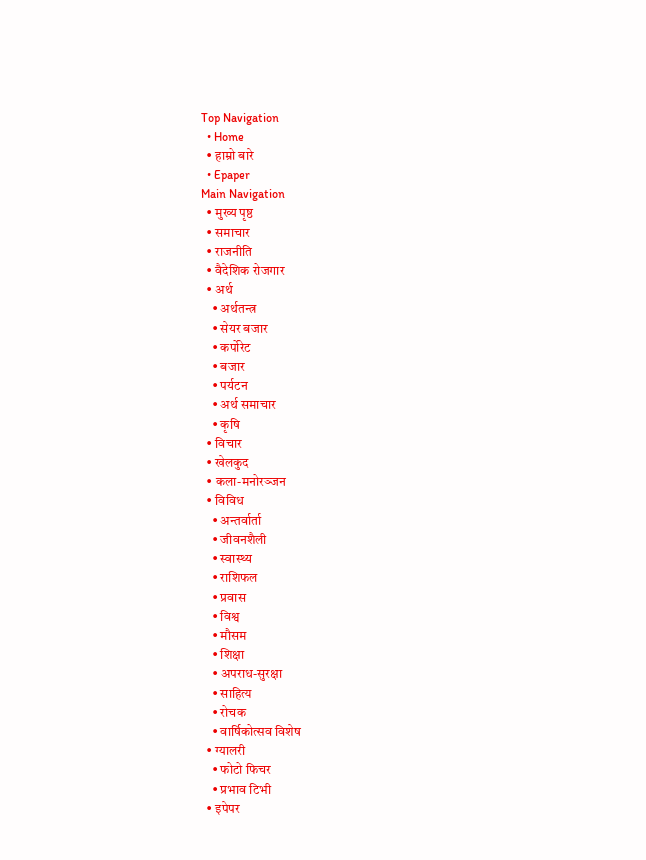Top Navigation
  • Home
  • हाम्रो बारे
  • Epaper
Main Navigation
  • मुख्य पृष्ठ
  • समाचार
  • राजनीति
  • वैदेशिक रोजगार
  • अर्थ
    • अर्थतन्त्र
    • सेयर बजार
    • कर्पोरेट
    • बजार
    • पर्यटन
    • अर्थ समाचार
    • कृषि
  • विचार
  • खेलकुद
  • कला-मनोरञ्‍जन
  • विविध
    • अन्तर्वार्ता
    • जीवनशैली
    • स्वास्थ्य
    • राशिफल
    • प्रवास
    • विश्व
    • मौसम
    • शिक्षा
    • अपराध-सुरक्षा
    • साहित्य
    • रोचक
    • वार्षिकोत्सव विशेष
  • ग्यालरी
    • फोटो फिचर
    • प्रभाव टिभी
  • इपेपर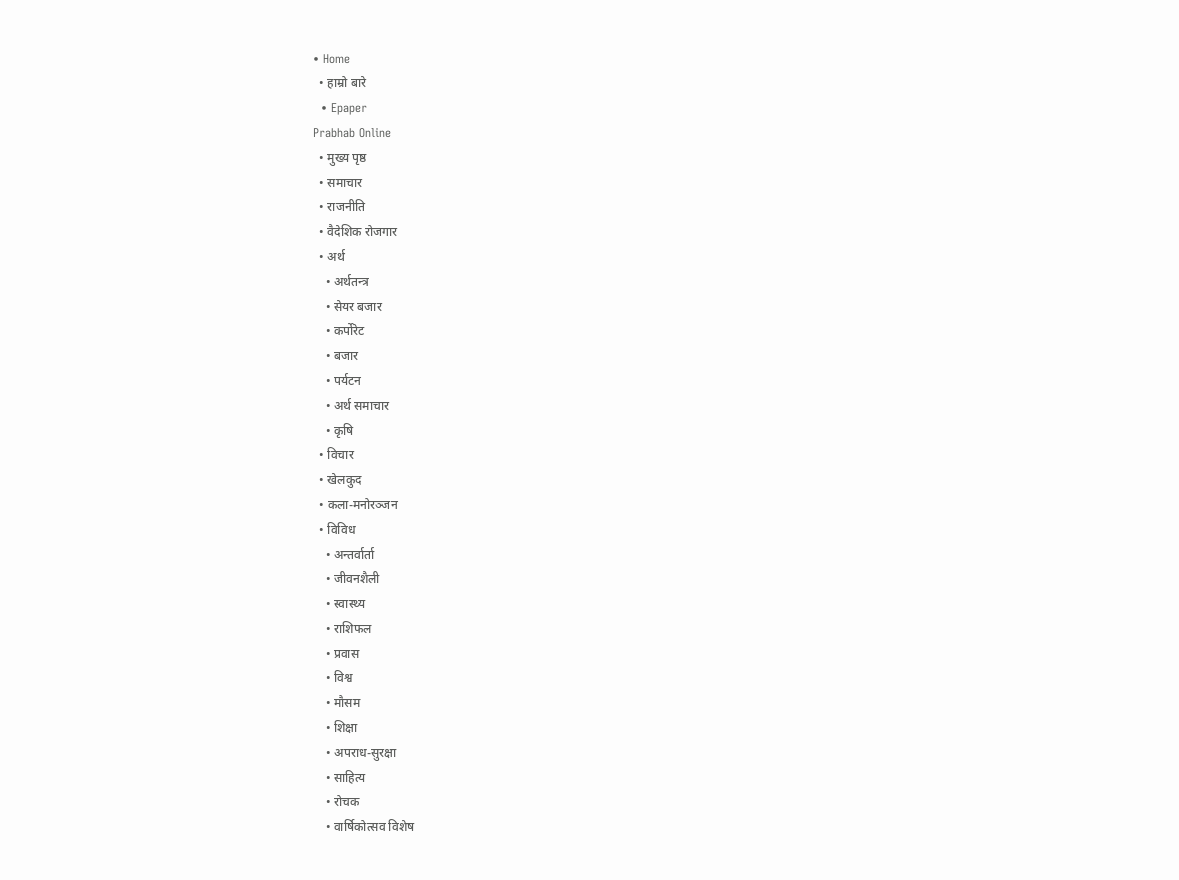• Home
  • हाम्रो बारे
  • Epaper
Prabhab Online
  • मुख्य पृष्ठ
  • समाचार
  • राजनीति
  • वैदेशिक रोजगार
  • अर्थ
    • अर्थतन्त्र
    • सेयर बजार
    • कर्पोरेट
    • बजार
    • पर्यटन
    • अर्थ समाचार
    • कृषि
  • विचार
  • खेलकुद
  • कला-मनोरञ्‍जन
  • विविध
    • अन्तर्वार्ता
    • जीवनशैली
    • स्वास्थ्य
    • राशिफल
    • प्रवास
    • विश्व
    • मौसम
    • शिक्षा
    • अपराध-सुरक्षा
    • साहित्य
    • रोचक
    • वार्षिकोत्सव विशेष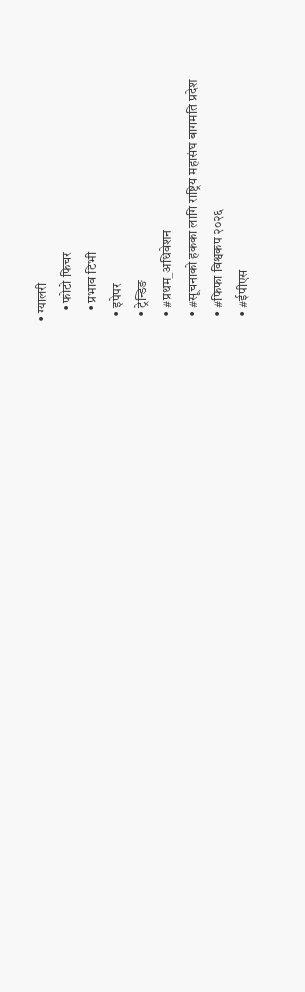• ग्यालरी
    • फोटो फिचर
    • प्रभाव टिभी
  • इपेपर
  • ट्रेन्डिङ
  • #प्रथम_अधिवेशन
  • #सूचनाको हकका लागि राष्ट्रिय महासंघ बागमति प्रदेश
  • #फिफा विश्वकप २०२६
  • #ईपीएस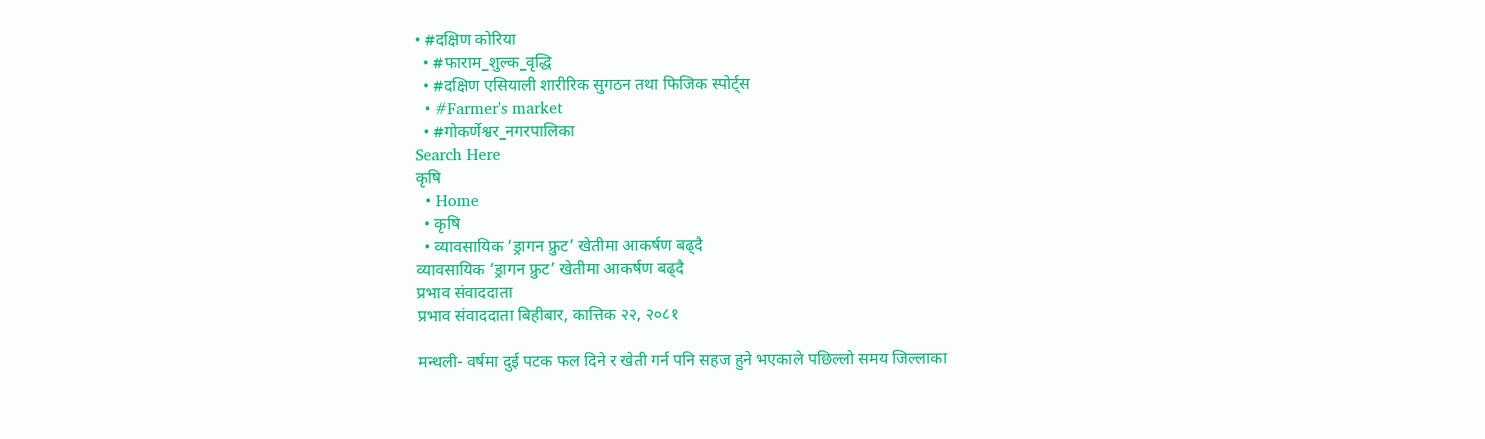• #दक्षिण कोरिया
  • #फाराम_शुल्क_वृद्धि
  • #दक्षिण एसियाली शारीरिक सुगठन तथा फिजिक स्पोर्ट्स
  • #Farmer's market
  • #गोकर्णेश्वर_नगरपालिका
Search Here
कृषि
  • Home
  • कृषि
  • व्यावसायिक ‘ड्रागन फ्रुट’ खेतीमा आकर्षण बढ्दै
व्यावसायिक ‘ड्रागन फ्रुट’ खेतीमा आकर्षण बढ्दै
प्रभाव संवाददाता
प्रभाव संवाददाता बिहीबार, कात्तिक २२, २०८१

मन्थली- वर्षमा दुई पटक फल दिने र खेती गर्न पनि सहज हुने भएकाले पछिल्लो समय जिल्लाका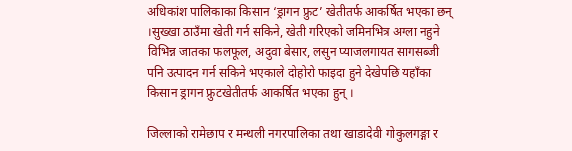अधिकांश पालिकाका किसान ‘ड्रागन फ्रुट’ खेतीतर्फ आकर्षित भएका छन् ।सुख्खा ठाउँमा खेती गर्न सकिने, खेती गरिएको जमिनभित्र अग्ला नहुने विभिन्न जातका फलफूल, अदुवा बेसार, लसुन प्याजलगायत सागसब्जी पनि उत्पादन गर्न सकिने भएकाले दोहोरो फाइदा हुने देखेपछि यहाँका किसान ड्रागन फ्रुटखेतीतर्फ आकर्षित भएका हुन् ।

जिल्लाको रामेछाप र मन्थली नगरपालिका तथा खाडादेवी गोकुलगङ्गा र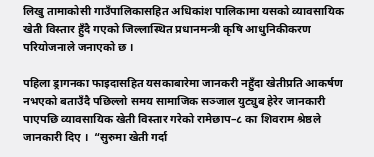लिखु तामाकोसी गाउँपालिकासहित अधिकांश पालिकामा यसको व्यावसायिक खेती विस्तार हुँदै गएको जिल्लास्थित प्रधानमन्त्री कृषि आधुनिकीकरण परियोजनाले जनाएको छ ।

पहिला ड्रागनका फाइदासहित यसकाबारेमा जानकरी नहुँदा खेतीप्रति आकर्षण नभएको बताउँदै पछिल्लो समय सामाजिक सञ्जाल युट्युब हेरेर जानकारी पाएपछि व्यावसायिक खेती विस्तार गरेको रामेछाप–८ का शिवराम श्रेष्ठले जानकारी दिए ।  “सुरुमा खेती गर्दा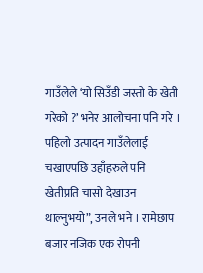गाउँलेले ‘यो सिउँडी जस्तो के खेती गरेको ?’ भनेर आलोचना पनि गरे । पहिलो उत्पादन गाउँलेलाई चखाएपछि उहाँहरुले पनि खेतीप्रति चासो देखाउन थाल्नुभयो”, उनले भने । रामेछाप बजार नजिक एक रोपनी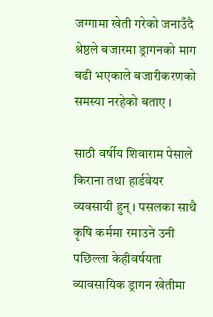जग्गामा खेती गरेको जनाउँदै श्रेष्ठले बजारमा ड्रागनको माग बढी भएकाले बजारीकरणको समस्या नरहेको बताए ।

साठी वर्षीय शिवाराम पेसाले किराना तथा हार्डवेयर व्यवसायी हुन् । पसलका साथै कृषि कर्ममा रमाउने उनी पछिल्ला केहीवर्षयता व्यावसायिक ड्रागन खेतीमा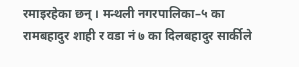रमाइरहेका छन् । मन्थली नगरपालिका–५ का रामबहादुर शाही र वडा नं ७ का दिलबहादुर सार्कीले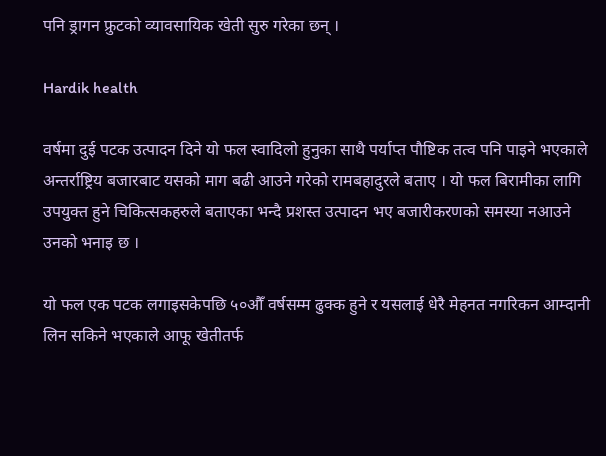पनि ड्रागन फ्रुटको व्यावसायिक खेती सुरु गरेका छन् ।

Hardik health

वर्षमा दुई पटक उत्पादन दिने यो फल स्वादिलो हुनुका साथै पर्याप्त पौष्टिक तत्व पनि पाइने भएकाले अन्तर्राष्ट्रिय बजारबाट यसको माग बढी आउने गरेको रामबहादुरले बताए । यो फल बिरामीका लागि उपयुक्त हुने चिकित्सकहरुले बताएका भन्दै प्रशस्त उत्पादन भए बजारीकरणको समस्या नआउने उनको भनाइ छ ।

यो फल एक पटक लगाइसकेपछि ५०औँ वर्षसम्म ढुक्क हुने र यसलाई धेरै मेहनत नगरिकन आम्दानी लिन सकिने भएकाले आफू खेतीतर्फ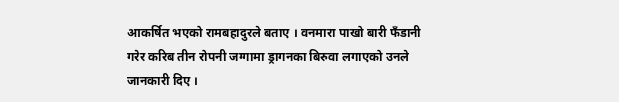आकर्षित भएको रामबहादुरले बताए । वनमारा पाखो बारी फँडानी गरेर करिब तीन रोपनी जग्गामा ड्रागनका बिरुवा लगाएको उनले जानकारी दिए ।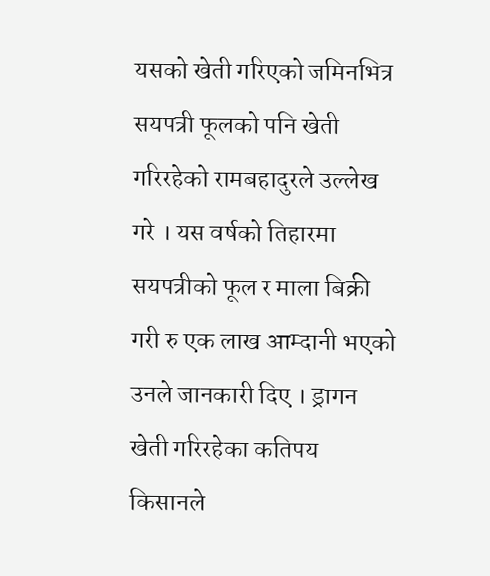यसको खेती गरिएको जमिनभित्र सयपत्री फूलको पनि खेती गरिरहेको रामबहादुरले उल्लेख गरे । यस वर्षको तिहारमा सयपत्रीको फूल र माला बिक्री गरी रु एक लाख आम्दानी भएको उनले जानकारी दिए । ड्रागन खेती गरिरहेका कतिपय किसानले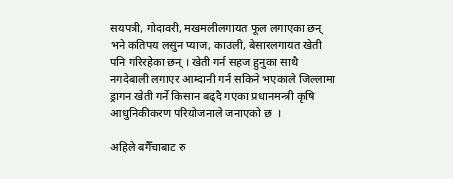सयपत्री, गोदावरी, मखमलीलगायत फूल लगाएका छन् भने कतिपय लसुन प्याज, काउली, बेसारलगायत खेती पनि गरिरहेका छन् । खेती गर्न सहज हुनुका साथै नगदेबाली लगाएर आम्दानी गर्न सकिने भएकाले जिल्लामा ड्रागन खेती गर्ने किसान बढ्दै गएका प्रधानमन्त्री कृषि आधुनिकीकरण परियोजनाले जनाएको छ  ।

अहिले बगैँचाबाट रु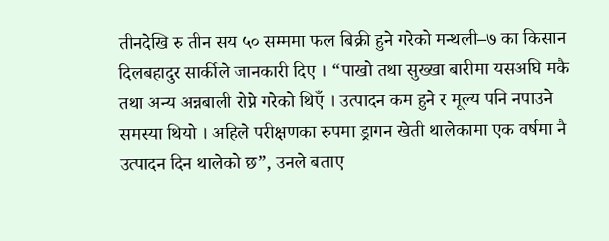तीनदेखि रु तीन सय ५० सम्ममा फल बिक्री हुने गरेको मन्थली–७ का किसान दिलबहादुर सार्कीले जानकारी दिए । “पाखो तथा सुख्खा बारीमा यसअघि मकै तथा अन्य अन्नबाली रोप्ने गरेको थिएँ । उत्पादन कम हुने र मूल्य पनि नपाउने समस्या थियो । अहिले परीक्षणका रुपमा ड्रागन खेती थालेकामा एक वर्षमा नै उत्पादन दिन थालेको छ”, उनले बताए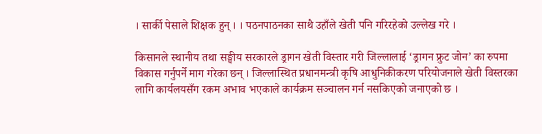। सार्की पेसाले शिक्षक हुन् । । पठनपाठनका साथै उहाँले खेती पनि गरिरहेको उल्लेख गरे ।

किसानले स्थानीय तथा सङ्घीय सरकारले ड्रागन खेती विस्तार गरी जिल्लालाई ‘ड्रागन फ्रुट जोन’ का रुपमा विकास गर्नुपर्ने माग गरेका छन् । जिल्लास्थित प्रधानमन्त्री कृषि आधुनिकीकरण परियोजनाले खेती विस्तरका लागि कार्यलयसँग रकम अभाव भएकाले कार्यक्रम सञ्चालन गर्न नसकिएको जनाएको छ ।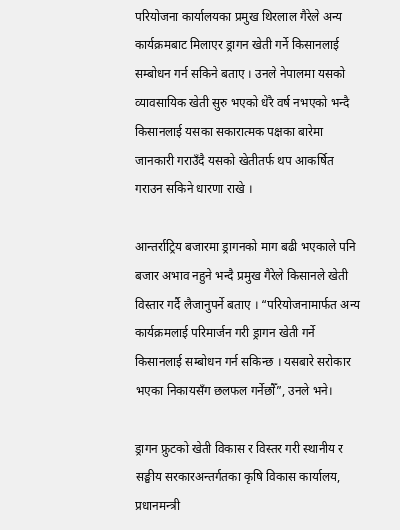परियोजना कार्यालयका प्रमुख थिरलाल गैरेले अन्य कार्यक्रमबाट मिलाएर ड्रागन खेती गर्ने किसानलाई सम्बोधन गर्न सकिने बताए । उनले नेपालमा यसको व्यावसायिक खेती सुरु भएको धेरै वर्ष नभएको भन्दै किसानलाई यसका सकारात्मक पक्षका बारेमा जानकारी गराउँदै यसको खेतीतर्फ थप आकर्षित गराउन सकिने धारणा राखे ।

आन्तर्राट्रिय बजारमा ड्रागनको माग बढी भएकाले पनि बजार अभाव नहुने भन्दै प्रमुख गैरेले किसानले खेती विस्तार गर्दै लैजानुपर्ने बताए । “परियोजनामार्फत अन्य कार्यक्रमलाई परिमार्जन गरी ड्रागन खेती गर्ने किसानलाई सम्बोधन गर्न सकिन्छ । यसबारे सरोकार भएका निकायसँग छलफल गर्नेछौँ”, उनले भने।

ड्रागन फ्रुटको खेती विकास र विस्तर गरी स्थानीय र सङ्घीय सरकारअन्तर्गतका कृषि विकास कार्यालय, प्रधानमन्त्री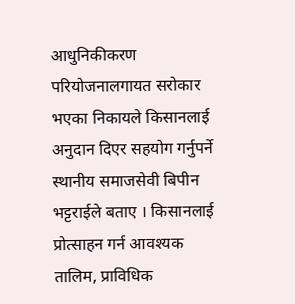आधुनिकीकरण परियोजनालगायत सरोकार भएका निकायले किसानलाई अनुदान दिएर सहयोग गर्नुपर्ने स्थानीय समाजसेवी बिपीन भट्टराईले बताए । किसानलाई प्रोत्साहन गर्न आवश्यक तालिम, प्राविधिक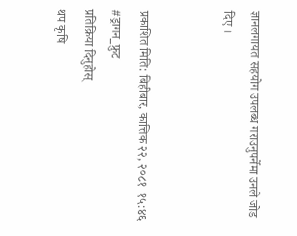ज्ञानलगायत सहयोग उपलब्ध गराउनुपर्नेमा उनले जोड दिए ।


प्रकाशित मिति: बिहीबार, कात्तिक २२, २०८१  १५:४६
#ड्रागन_फ्रुट
प्रतिक्रिया दिनुहोस्
थप कृषि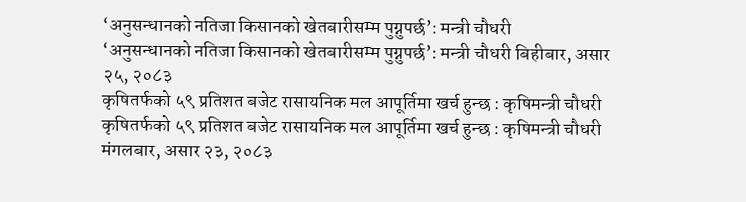‘अनुसन्धानको नतिजा किसानको खेतबारीसम्म पुग्नुपर्छ’: मन्त्री चौधरी
‘अनुसन्धानको नतिजा किसानको खेतबारीसम्म पुग्नुपर्छ’: मन्त्री चौधरी बिहीबार, असार २५, २०८३
कृषितर्फको ५९ प्रतिशत बजेट रासायनिक मल आपूर्तिमा खर्च हुन्छ : कृषिमन्त्री चौधरी
कृषितर्फको ५९ प्रतिशत बजेट रासायनिक मल आपूर्तिमा खर्च हुन्छ : कृषिमन्त्री चौधरी मंगलबार, असार २३, २०८३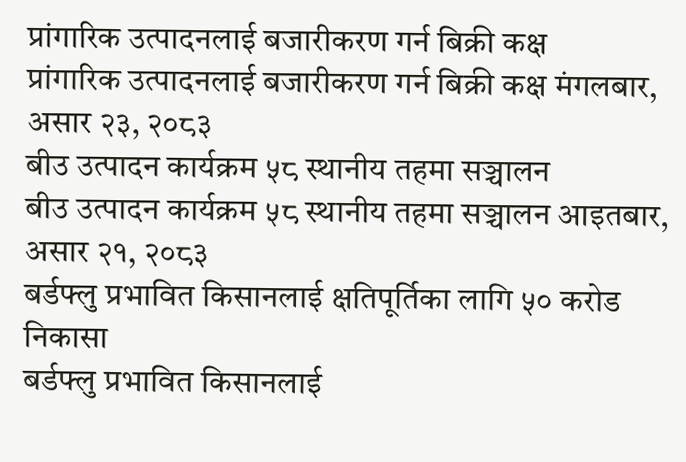प्रांगारिक उत्पादनलाई बजारीकरण गर्न बिक्री कक्ष
प्रांगारिक उत्पादनलाई बजारीकरण गर्न बिक्री कक्ष मंगलबार, असार २३, २०८३
बीउ उत्पादन कार्यक्रम ५८ स्थानीय तहमा सञ्चालन
बीउ उत्पादन कार्यक्रम ५८ स्थानीय तहमा सञ्चालन आइतबार, असार २१, २०८३
बर्डफ्लु प्रभावित किसानलाई क्षतिपूर्तिका लागि ५० करोड निकासा
बर्डफ्लु प्रभावित किसानलाई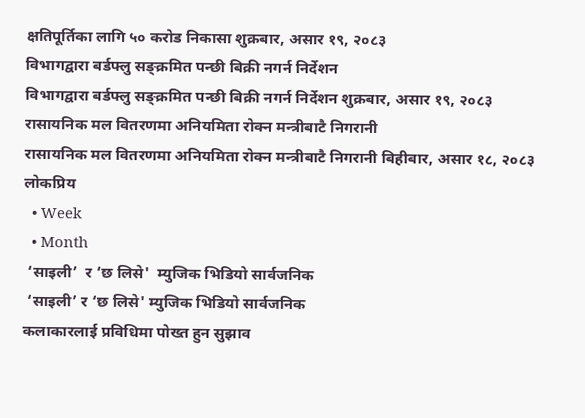क्षतिपूर्तिका लागि ५० करोड निकासा शुक्रबार, असार १९, २०८३
विभागद्वारा बर्डफ्लु सङ्क्रमित पन्छी बिक्री नगर्न निर्देशन
विभागद्वारा बर्डफ्लु सङ्क्रमित पन्छी बिक्री नगर्न निर्देशन शुक्रबार, असार १९, २०८३
रासायनिक मल वितरणमा अनियमिता रोक्न मन्त्रीबाटै निगरानी
रासायनिक मल वितरणमा अनियमिता रोक्न मन्त्रीबाटै निगरानी बिहीबार, असार १८, २०८३
लोकप्रिय
  • Week
  • Month
 ‘साइली’  र ‘छ लिसे'  म्युजिक भिडियो सार्वजनिक
 ‘साइली’ र ‘छ लिसे' म्युजिक भिडियो सार्वजनिक
कलाकारलाई प्रविधिमा पोख्त हुन सुझाव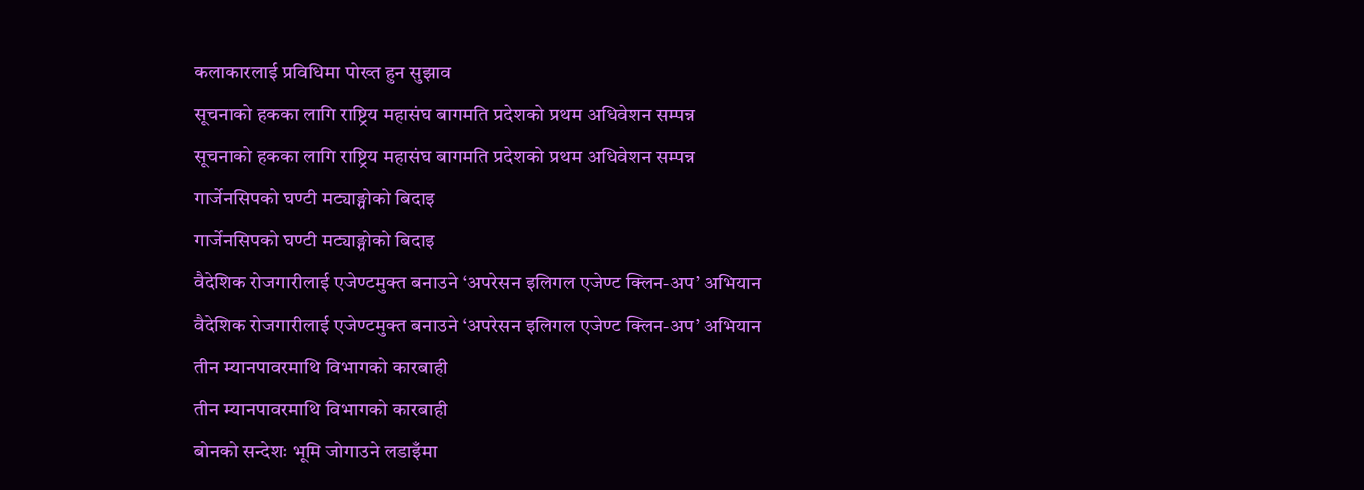कलाकारलाई प्रविधिमा पोख्त हुन सुझाव
सूचनाको हकका लागि राष्ट्रिय महासंघ बागमति प्रदेशको प्रथम अधिवेशन सम्पन्न
सूचनाको हकका लागि राष्ट्रिय महासंघ बागमति प्रदेशको प्रथम अधिवेशन सम्पन्न
गार्जेनसिपको घण्टी मट्याङ्ग्रोको बिदाइ
गार्जेनसिपको घण्टी मट्याङ्ग्रोको बिदाइ
वैदेशिक रोजगारीलाई एजेण्टमुक्त बनाउने ‘अपरेसन इलिगल एजेण्ट क्लिन-अप’ अभियान
वैदेशिक रोजगारीलाई एजेण्टमुक्त बनाउने ‘अपरेसन इलिगल एजेण्ट क्लिन-अप’ अभियान
तीन म्यानपावरमाथि विभागको कारबाही
तीन म्यानपावरमाथि विभागको कारबाही
बोनको सन्देशः भूमि जोगाउने लडाइँमा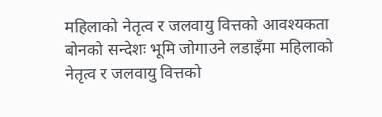महिलाको नेतृत्व र जलवायु वित्तको आवश्यकता
बोनको सन्देशः भूमि जोगाउने लडाइँमा महिलाको नेतृत्व र जलवायु वित्तको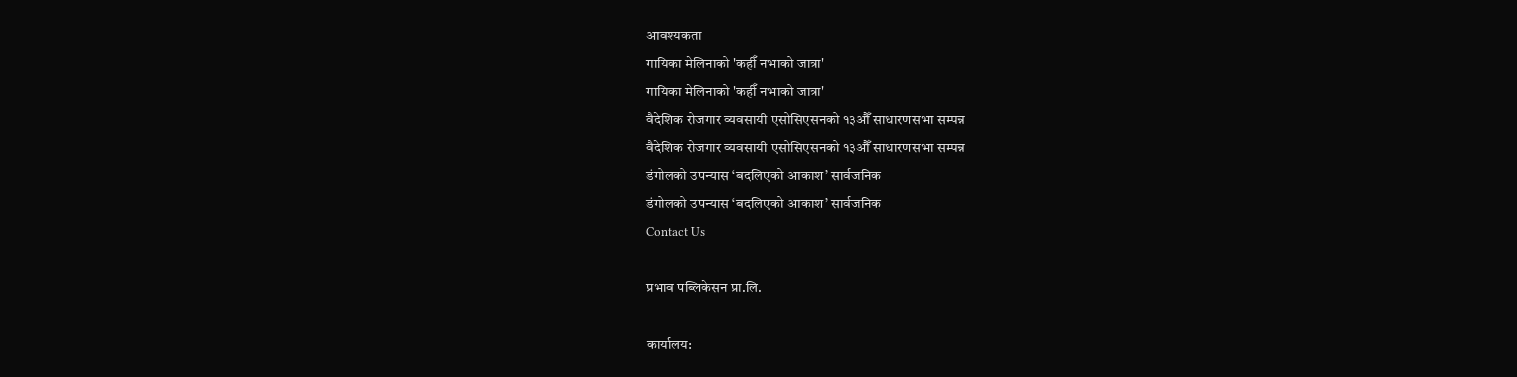आवश्यकता
गायिका मेलिनाको 'कहीँ नभाको जात्रा'
गायिका मेलिनाको 'कहीँ नभाको जात्रा'
वैदेशिक रोजगार व्यवसायी एसोसिएसनको १३औँ साधारणसभा सम्पन्न
वैदेशिक रोजगार व्यवसायी एसोसिएसनको १३औँ साधारणसभा सम्पन्न
डंगोलको उपन्यास ‘बदलिएको आकाश’ सार्वजनिक
डंगोलको उपन्यास ‘बदलिएको आकाश’ सार्वजनिक
Contact Us

प्रभाव पब्लिकेसन प्रा.लि.

कार्यालय: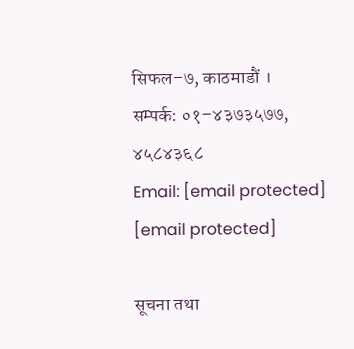सिफल–७, काठमाडौं ।
सम्पर्क: ०१–४३७३५७७, ४५८४३६८
Email: [email protected]
[email protected]

सूचना तथा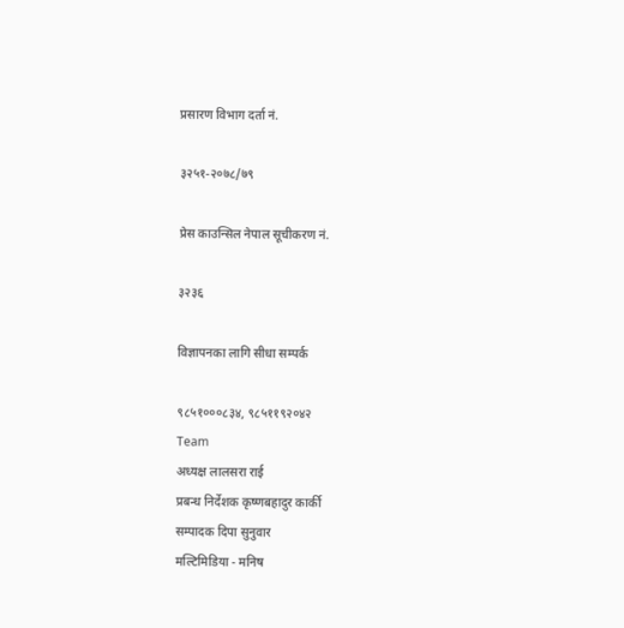प्रसारण विभाग दर्ता नं.

३२५१-२०७८/७९

प्रेस काउन्सिल नेपाल सूचीकरण नं.

३२३६

विज्ञापनका लागि सीधा सम्पर्क

९८५१०००८३४, ९८५११९२०४२
Team
अध्यक्ष लालसरा राई
प्रबन्ध निर्देशक कृष्णबहादुर कार्की
सम्पादक दिपा सुनुवार
मल्टिमिडिया - मनिष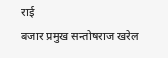राई
बजार प्रमुख सन्तोषराज खरेल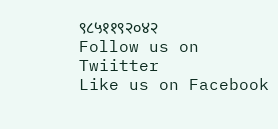९८५११९२०४२
Follow us on Twiitter
Like us on Facebook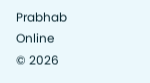Prabhab Online
© 2026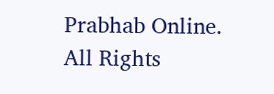Prabhab Online. All Rights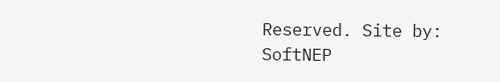Reserved. Site by: SoftNEP